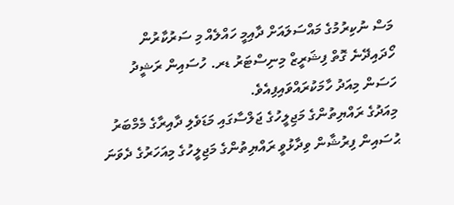މަސް ނުކިރުމުގެ މައްސަލައަށް ދާއިމީ ހައްލެއް މި ސަރުކާރުން ހޯދައިދޭނެ ގޮތް ފިޝަރީޒް މިނިސްޓަރު ޑރ. ހުސައިން ރަޝީދު ހަސަން މިއަދު ހާމަކުރައްވައިފިއެވެ.
މިއަދުގެ ރައްޔިތުންގެ މަޖިލީހުގެ ޖަލްސާގައި މަޑަވެލި ދާއިރާގެ މެމްބަރު ޙުސައިން ފިރުޝާން ވިދާޅުވީ ރައްޔިތުންގެ މަޖިލީހުގެ މިއަހަރުގެ ދެވަނަ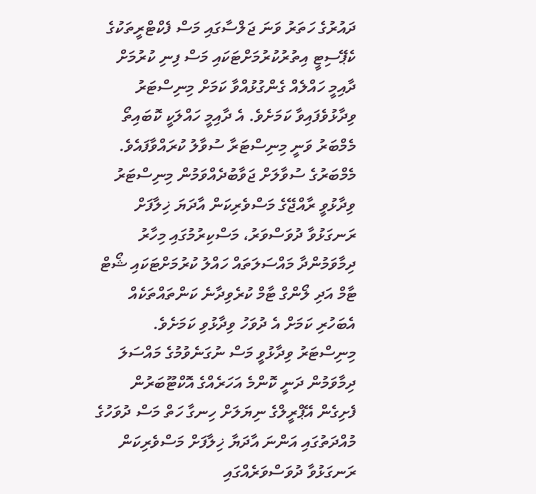ދައުރުގެ ހަތަރު ވަނަ ޖަލްސާގައި މަސް ފެކްޓްރީތަކުގެ ކެޕޭސިޓީ އިތުރުކުރުމަށްޓަކައި މަސް ފިނި ކުރުމަށް ދާއިމީ ހައްލެއް ގެންގުޅުއްވާ ކަމަށް މިނިސްޓަރު ވިދާޅުވެފައިވާ ކަމަށެވެ. އެ ދާއިމީ ހައްލަކީ ކޮބައިތޯ މެމްބަރު ވަނީ މިނިސްޓަރާ ސުވާލު ކުރައްވާފައެވެ.
މެމްބަރުގެ ސުވާލަށް ޖަވާބުދެއްވަމުން މިނިސްޓަރު ވިދާޅުވީ ރާއްޖޭގެ މަސްވެރިކަން އާދަޔަ ޚިލާފަށް ރަނގަޅުވާ ދުވަސްވަރު، މަސްކިރުމުގައި މިހާރު ދިމާވަމުންދާ މައްސަލަތައް ހައްލު ކުރުމަށްޓަކައި ޝޯޓް ޓާމް އަދި ލޯންގް ޓާމް ކުރެވިދާނެ ކަންތައްތަކެއް އެބަހުރި ކަމަށް އެ ދުވަހު ވިދާޅުވި ކަމަށެވެ.
މިނިސްޓަރު ވިދާޅުވީ މަސް ނުގަނެވުމުގެ މައްސަލަ ދިމާވަމުން ދަނީ ކޮންމެ އަހަރެއްގެ އޮކްޓޫބަރުން ފެށިގެން އޭޕްރީލްގެ ނިޔަލަށް ހިނގާ ހަތް މަސް ދުވަހުގެ މުއްދަތުގައި އަންނަ އާދަޔާ ޚިލާފަށް މަސްވެރިކަން ރަނގަޅުވާ ދުވަސްވަރެއްގައި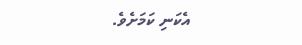އެކަނި ކަމަށެވެ.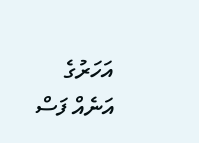އަހަރުގެ އަނެއް ފަސް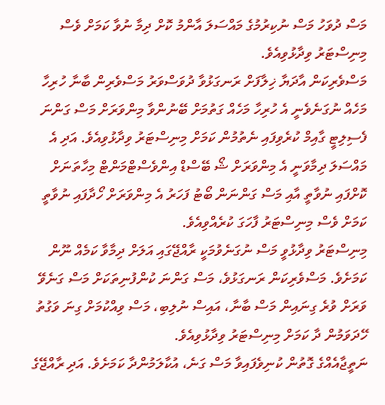މަސް ދުވަހު މަސް ނުކިރުމުގެ މައްސަލަ އާންމު ކޮށް ދިމާ ނުވާ ކަމަށް ވެސް މިނިސްޓަރު ވިދާޅުވިއެވެ.
މަސްވެރިކަން އާދަޔާ ޚިލާފަށް ރަނގަޅުވާ ދުވަސްވަރު މަސްވެރިން ބާނާ ހުރިހާ މަހެއް ނުގަނެވެނީ އެ ހުރިހާ މަހެއް ގަތުމަށް ބޭނުންވާ މިންވަރަށް މަސް ގަންނަ ފެސިލިޓީ ގާއިމް ކުރެވިފައި ނެތުމުން ކަމަށް މިނިސްޓަރު ވިދާޅުވިއެވެ. އަދި އެ މައްސަލަ ދިމާވަނީ އެ މިންވަރަށް ޝޯ ބޭސްޑް އިންވެސްޓްމަންޓް މިހާތަނަށް ކޮށްފައި ނުވާތީ އާއި މަސް ގަންނަން ބޯޓު ފަހަރު އެ މިންވަރަށް ހޯދާފައި ނުވާތީ ކަމަށް ވެސް މިނިސްޓަރު ފާހަގަ ކުރެއްވިއެވެ.
މިނިސްޓަރު ވިދާޅުވީ މަސް ނުގަނެވުމަކީ ރާއްޖޭގައި އަލަށް ދިމާވާ ކަމެއް ނޫން ކަމަށެވެ. މަސްވެރިކަން ރަނގަޅުވެ، މަސް ގަންނަ ކުންފުނިތަކަށް މަސް ގަނެވޭ ވަރަށް ވުރެ ގިނައިން މަސް ބާނާ، އައިސް ނުލިބި، މަސް ވިއްކުމަށް ގިނަ ވަގުތު ހޭދަވަމުން ދާ ކަމަށް މިނިސްޓަރު ވިދާޅުވިއެވެ.
ނަތީޖާއެއްގެ ގޮތުން ކުނިވެފައިވާ މަސް ގަނެ، އުކާލަމުންދާ ކަމަށެވެ. އަދި ރާއްޖޭގެ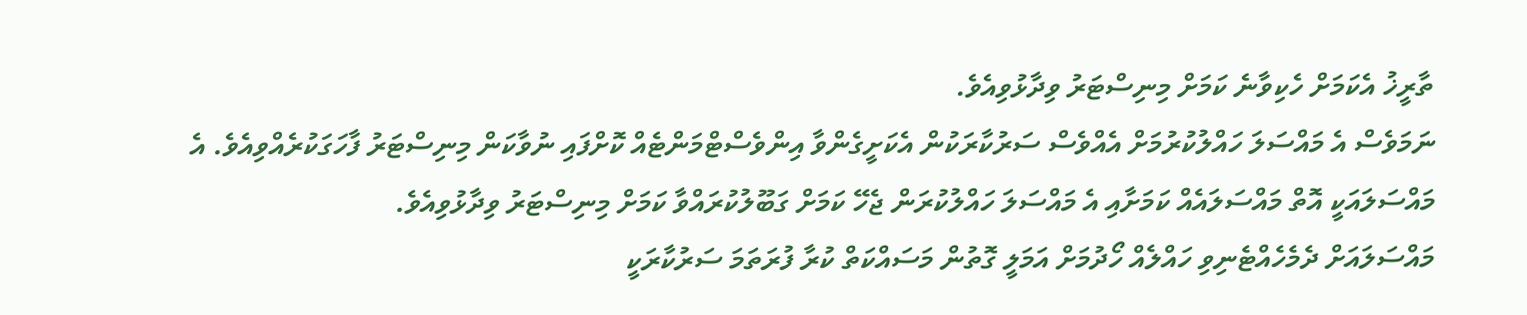ތާރީޚު އެކަމަށް ހެކިވާނެ ކަމަށް މިނިސްޓަރު ވިދާޅުވިއެވެ.
ނަމަވެސް އެ މައްސަލަ ހައްލުކުރުމަށް އެއްވެސް ސަރުކާރަކުން އެކަށީގެންވާ އިންވެސްޓްމަންޓެއް ކޮށްފައި ނުވާކަން މިނިސްޓަރު ފާހަގަކުރެއްވިއެވެ. އެ މައްސަލައަކީ އޮތް މައްސަލައެއް ކަމަށާއި އެ މައްސަލަ ހައްލުކުރަން ޖެހޭ ކަމަށް ގަބޫލުކުރައްވާ ކަމަށް މިނިސްޓަރު ވިދާޅުވިއެވެ.
މައްސަލައަށް ދެމެހެއްޓެނިވި ހައްލެއް ހޯދުމަށް އަމަލީ ގޮތުން މަސައްކަތް ކުރާ ފުރަތަމަ ސަރުކާރަކީ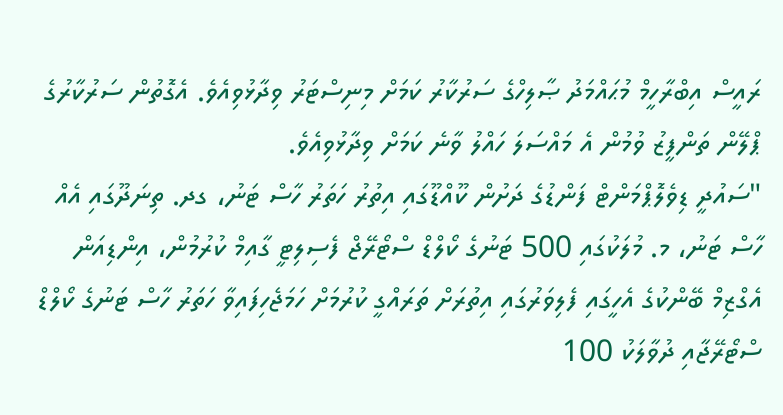ރައީސް އިބްރާހީމް މުޙައްމަދު ޞާލިހްގެ ސަރުކާރު ކަމަށް މިނިސްޓަރު ވިދާޅުވިއެވެ. އެގޮތުން ސަރުކާރުގެ ޕްލޭން ތަންފީޒު ވުމުން އެ މައްސަލަ ހައްލު ވާނެ ކަމަށް ވިދާޅުވިއެވެ.
"ސައުދީ ޑިވެލޮޕްމަންޓް ފަންޑުގެ ދަށުން ކޫއްޑޫގައި އިތުރު ހަތަރު ހާސް ޓަނު، ގދ. ތިނަދޫގައި އެއް ހާސް ޓަނު، މ. މުލަކުގައި 500 ޓަނުގެ ކޯލްޑް ސްޓޯރޭޖް ފެސިލިޓީ ގާއިމް ކުރުމުން، އިންޑިއަން އެގްޒިމް ބޭންކުގެ އެހީގައި ފެލިވަރުގައި އިތުރަށް ތަރައްގީ ކުރުމަށް ހަމަޖެހިފައިވާ ހަތަރު ހާސް ޓަނުގެ ކޯލްޑް ސްޓޯރޭޖާއި ދުވާލަކު 100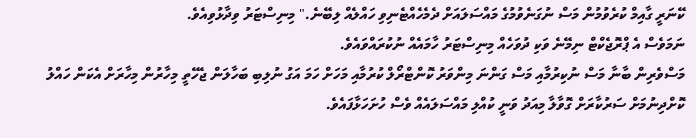ކޭނަރީ ގާއިމް ކުރެވުމުން މަސް ނުގަނެވުމުގެ މައްސަލައަށް ދެމެހެއްޓެނިވި ހައްލެއް ލިބޭނެ." މިނިސްޓަރު ވިދާޅުވިއެވެ.
ނަމަވެސް އެ ޕްރޮޖެކްޓް ނިމޭނެ ވަކި ދުވަހެއް މިނިސްޓަރު ހާމައެއް ނުކުރައްވައެވެ.
މަސްވެރިން ބާނާ މަސް ނުކިރުމާއި މަސް ގަންނަ މިންވަރު ކޮންޓްރޯލް ކުރުމާއި މަހަށް ހަމަ އަގު ނުލިބި ބަހާލަން ޖެހޭތީ މިހާރުން މިހާރަށް އެކަން ހައްލު ކޮށްދިނުމަށް ސަރުކާރަށް ގޮވާލާ މިއަދު ވަނީ ކުއްލި މައްސަލައެއް ވެސް ހުށަހަޅާފައެވެ.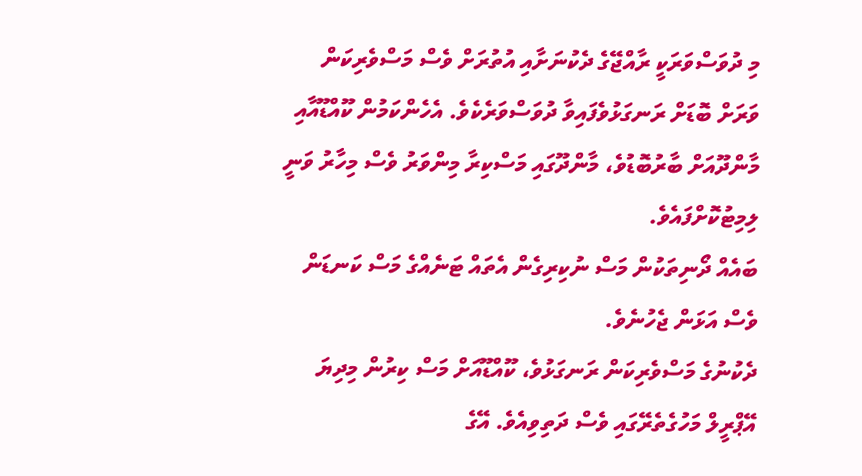މި ދުވަސްވަރަކީ ރާއްޖޭގެ ދެކުނަށާއި އުތުރަށް ވެސް މަސްވެރިކަން ވަރަށް ބޮޑަށް ރަނގަޅުވެފައިވާ ދުވަސްވަރެކެވެ. އެހެންކަމުން ކޫއްޑޫއާއި މާންދޫއަށް ބާރުބޮޑުވެ، މާންދޫގައި މަސްކިރާ މިންވަރު ވެސް މިހާރު ވަނީ ލިމިޓުކޮށްފައެވެ.
ބައެއް ދޯނިތަކުން މަސް ނުކިރިގެން އެތައް ޓަނެއްގެ މަސް ކަނޑަން ވެސް އަޅަން ޖެހުނެވެ.
ދެކުނުގެ މަސްވެރިކަން ރަނގަޅުވެ، ކޫއްޑޫއަށް މަސް ކިރުން މިދިޔަ އޭޕްރީލް މަހުގެތެރޭގައި ވެސް ދަތިވިއެވެ. އޭގެ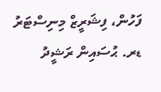ފަހުން، ފިޝަރީޒް މިނިސްޓަރު ޑރ. ޙުސައިން ރަޝީދު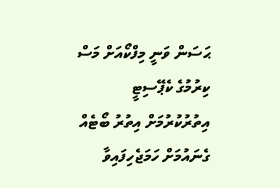ޙަސަން ވަނީ މިފްކޯއަށް މަސް ކިރުމުގެ ކެޕޭސިޓީ އިތުރުކުރުމަށް އިތުރު ބޯޓެއް ގެނައުމަށް ހަމަޖެހިފައިވާ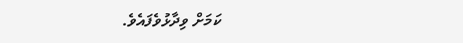ކަމަށް ވިދާޅުވެފައެވެ.